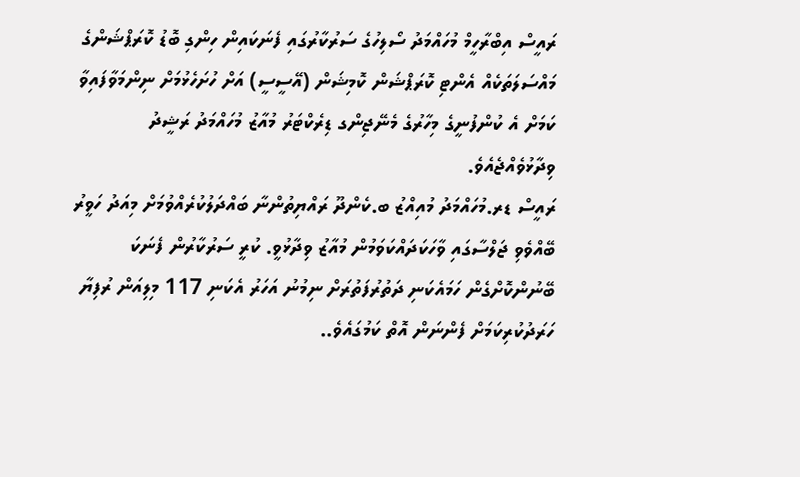ރައީސް އިބްރާހީމް މުހައްމަދު ސޯލިހުގެ ސަރުކާރުގައި ފެނަކައިން ހިންގި ބޮޑު ކޮރަޕްޝަންގެ މައްސަލަތަކެއް އެންޓި ކޮރަޕްޝަން ކޮމިޝަން (އޭސީސީ) އަށް ހުށަހެޅުމަށް ނިންމަވާފައިވާ ކަމަށް އެ ކުންފުނީގެ މިހާރުގެ މެނޭޖިންގ ޑިރެކްޓަރު މުއާޒު މުހައްމަދު ރަޝީދު ވިދާޅުވެއްޖެއެވެ.
ރައީސް ޑރ.މުހައްމަދު މުއިއްޒު ބ.ކެންދޫ ރައްޔިތުންނާ ބައްދަލުކުރެއްވުމަށް މިއަދު ހަވީރު ބޭއްވެވި ޖަލްސާގައި ވާހަކަދައްކަވަމުން މުއާޒު ވިދާޅުވީ. ކުރީ ސަރުކާރުން ފެނަކަ ބޭނުންކޮށްގެން ހަމައެކަނި ދަތުރުފަތުރަށް ނިމުނު އަހަރު އެކަނި 117 މިލިއަން ރުފިޔާ ހަރަދުކުރިކަމަށް ފެންނަން އޮތް ކަމުގައެވެ..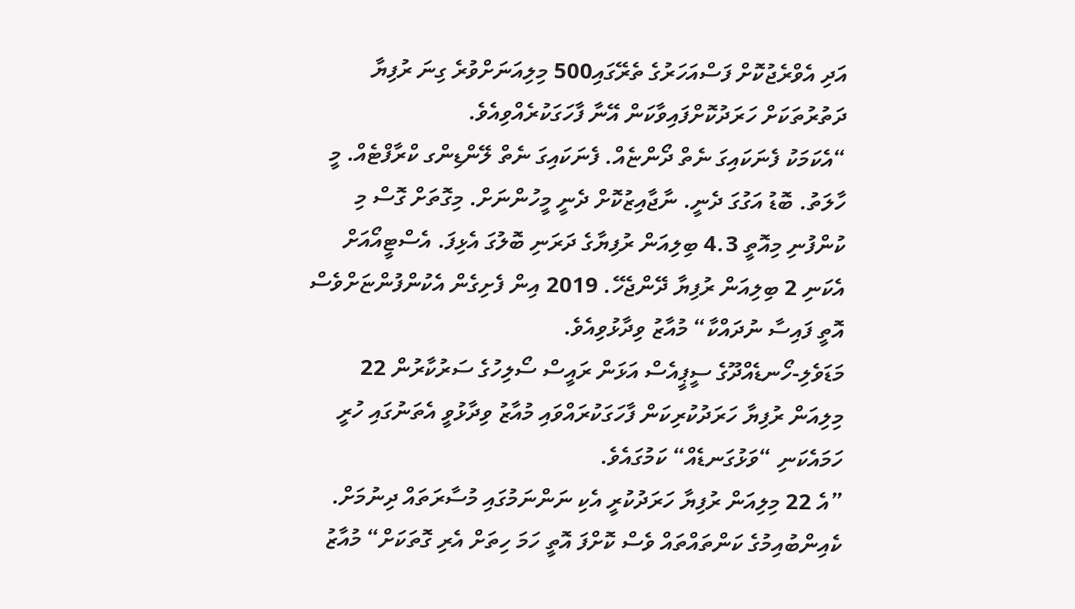އަދި އެވްރެޖުކޮށް ފަސްއަހަރުގެ ތެރޭގައި500 މިލިއަނަށްވުރެ ގިނަ ރުފިޔާ ދަތުރުތަކަށް ހަރަދުކޮށްފައިވާކަން އޭނާ ފާހަގަކުރެއްވިއެވެ.
“އެކަމަކު ފެނަކައިގަ ނެތް ދޯންޏެއް. ފެނަކައިގަ ނެތް ލޭންޑިންގ ކްރާފްޓެއް. މީ ހާލަތު. ބޮޑު އަގުގަ ދެނީ. ނާޖާއިޒުކޮށް ދެނީ މީހުންނަށް. މިގޮތަށް ގޮސް މި ކުންފުނި މިއޮތީ 4.3 ބިލިއަން ރުފިޔާގެ ދަރަނި ބޮލުގަ އެޅިފަ. އެސްޓީއޯއަށް އެކަނި 2 ބިލިއަން ރުފިޔާ ދޭންޖެހޭ. 2019 އިން ފެށިގެން އެކުންފުންޏަށްވެސް އޮތީ ފައިސާ ނުދައްކާ“ މުއާޒު ވިދާޅުވިއެވެ.
މަޑަވެލި-ހޯނޑެއްދޫގެ ސީޕީއެސް އަޅަން ރައީސް ސޯލިހުގެ ސަރުކާރުން 22 މިލިއަން ރުފިޔާ ހަރަދުކުރިކަން ފާހަގަކުރައްވައި މުއާޒު ވިދާޅުވީ އެތަނުގައި ހުރީ ހަމައެކަނި “ވަޅުގަނޑެއް“ ކަމުގައެވެ.
”އެ 22 މިލިއަން ރުފިޔާ ހަރަދުކުރީ އެކި ނަންނަމުގައި މުސާރަތައް ދިނުމަށް. ކެއިންބުއިމުގެ ކަންތައްތައް ވެސް ކޮށްފަ އޮތީ ހަމަ ހިތަށް އެރި ގޮތަކަށް“ މުއާޒު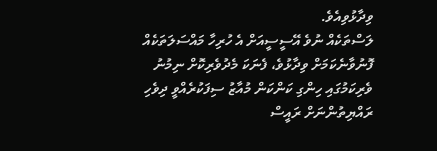ވިދާޅުވިއެވެ.
ލަސްތަކެއް ނުވެ އޭސީސީއަށް އެ ހުރިހާ މައްސަލަތަކެއް ފޮނުވާނެކަމަށް ވިދާޅުވެ، ފެނަކަ މެދުވެރިކޮށް ނިމުނު ވެރިކަމުގައި ހިންގި ކަންކަން މުއާޒު ސިފަކުރެއްވީ ދިވެހި ރައްޔިތުންނަށް ރައީސް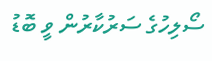ސޯލިހުގެ ސަރުކާރުން ވީ ބޮޑު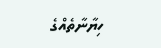ހިޔާނާތެއްގެ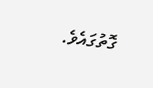ގޮތުގައެވެ.